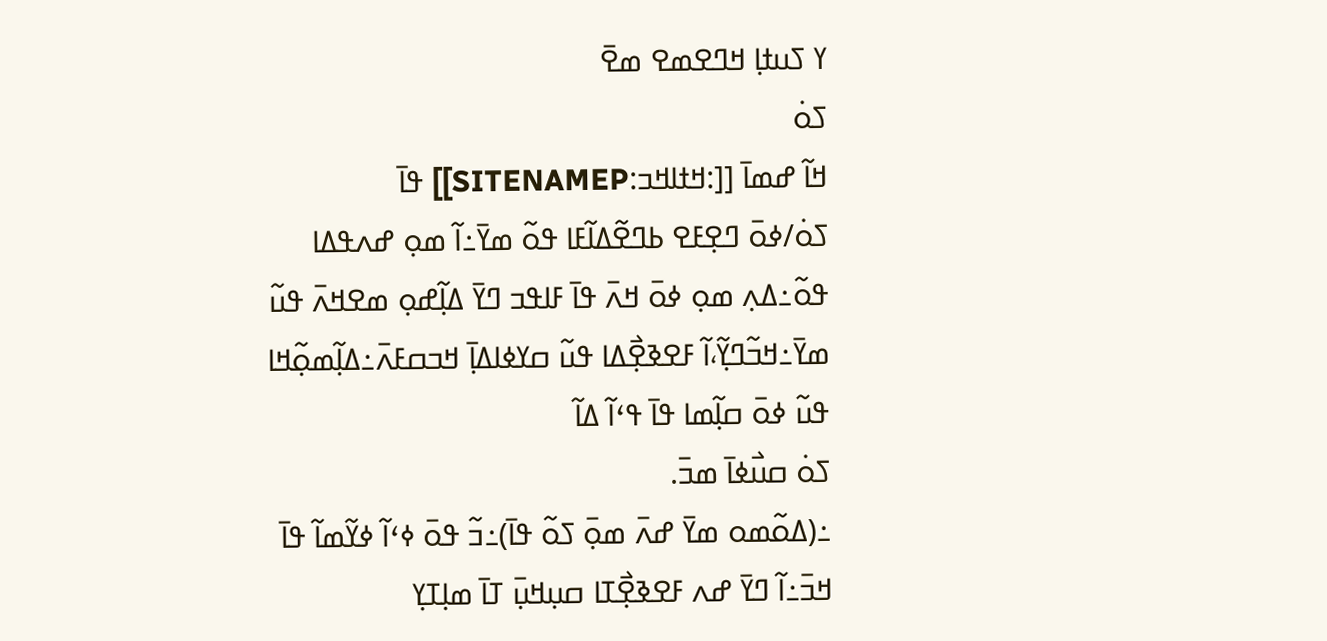ߌ ߖߎߙߊ߲ ߞߣߐߘߐ ߘߐ߫
ߖߋ߭
ߞߊ߬ ߝߘߊ߫ [[:ߞߙߊߞߏ:SITENAMEP]] ߟߊ߫
ߖߋ߭/ߦߋ߫ ߣߐ߲ߓߐ ߕߣߐ߬ߡߊ߬ߓߊ ߟߋ߬ ߘߌ߫߸ߊ߬ ߘߋ߲ ߝߍߟߡߊ ߟߋ߬߸ߡߍ߲ ߘߋ߲ ߦߋ߫ ߞߍ߫ ߟߊ߫ ߓߊߟߏ ߣߌ߫ ߡߊ߲߬ߝߋ߲ ߘߐߞߍ߫ ߟߎ߬ ߘߌ߫߸ߞߏ߬ߣߌ߲߬،ߊ߬ ߓߐߢߐ߲߯ߡߊ ߟߎ߬ ߛߌߦߊߡߊ߲߫ ߞߏߛߓߍ߫߸ߡߊ߲߬ߘߋ߲߬ߞߊ ߟߎ߬ ߦߋ߫ ߛߊ߲߬ߘߊ ߟߊ߫ ߟߵߊ߬ ߡߊ߬
ߖߋ߭ ߛߎ߯ߦߊ߫ ߘߏ߫.
߸(ߡߋ߬ߘߋ ߘߌ߫ ߝߍ߫ ߘߋ߲߫ ߖߋ߬ ߟߊ߫)߸ߏ߬ ߟߋ߫ ߦߵߊ߬ ߦߌ߬ߘߊ߬ ߟߊ߫ ߞߏ߫߸ߊ߬ ߣߌ߫ ߝߍ ߓߐߢߐ߲߯ߠߊ ߛߎ߲ߞߎ߲߫ ߠߊ߫ ߘߊ߲ߠߌ߲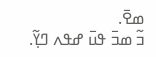ߘߐ߫.
ߏ߬ ߘߏ߫ ߟߎ߫ ߝߟߍ ߣߌ߲߬.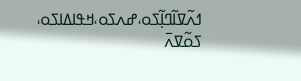ߗߍ߬ߜߊ߬ߣߊ߲߬ߖߋ،ߝߍߖߋ،ߞߟߊߡߊߖߋ،
ߖߋ߬ߜߍ߫